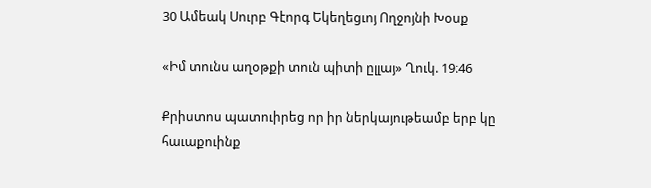30 Ամեակ Սուրբ Գէորգ Եկեղեցւոյ Ողջոյնի Խօսք

«Իմ տունս աղօթքի տուն պիտի ըլլայ» Ղուկ. 19։46

Քրիստոս պատուիրեց որ իր ներկայութեամբ երբ կը հաւաքուինք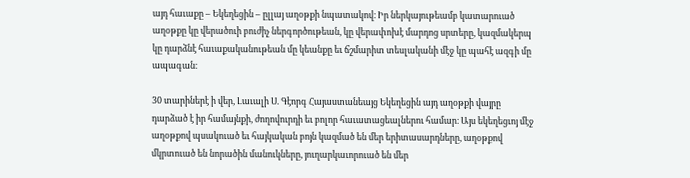այդ հաւաքը – Եկեղեցին – ըլլայ աղօթքի նպատակով։ Իր ներկայութեամբ կատարուած աղօթքը կը վերածուի բուժիչ ներգործութեան, կը վերափոխէ մարդոց սրտերը, կազմակերպ կը դարձնէ հաւաքականութեան մը կեանքը եւ ճշմարիտ տեսլականի մէջ կը պահէ ազգի մը ապագան։

30 տարիներէ ի վեր, Լաւալի Ս. Գէորգ Հայաստանեայց Եկեղեցին այդ աղօթքի վայրը դարձած է իր համայնքի, ժողովուրդի եւ բոլոր հաւատացեալներու համար։ Այս եկեղեցւոյ մէջ աղօթքով պսակուած եւ հայկական բոյն կազմած են մեր երիտասարդները, աղօթքով մկրտուած են նորածին մանուկները, յուղարկաւորուած են մեր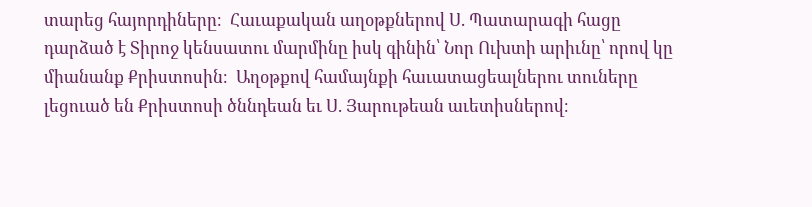տարեց հայորդիները։  Հաւաքական աղօթքներով Ս. Պատարագի հացը դարձած է Տիրոջ կենսատու մարմինը իսկ գինին՝ Նոր Ուխտի արիւնը՝ որով կը միանանք Քրիստոսին։  Աղօթքով համայնքի հաւատացեալներու տուները լեցուած են Քրիստոսի ծննդեան եւ Ս. Յարութեան աւետիսներով։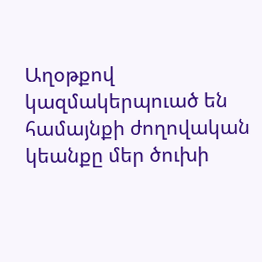Աղօթքով կազմակերպուած են համայնքի ժողովական կեանքը մեր ծուխի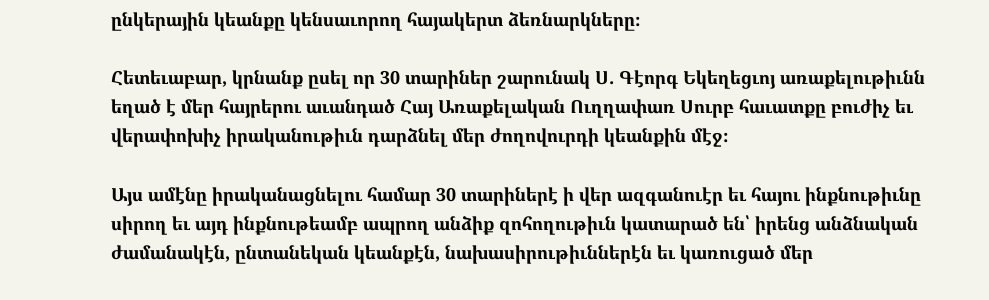ընկերային կեանքը կենսաւորող հայակերտ ձեռնարկները։

Հետեւաբար, կրնանք ըսել որ 30 տարիներ շարունակ Ս. Գէորգ Եկեղեցւոյ առաքելութիւնն եղած է մեր հայրերու աւանդած Հայ Առաքելական Ուղղափառ Սուրբ հաւատքը բուժիչ եւ վերափոխիչ իրականութիւն դարձնել մեր ժողովուրդի կեանքին մէջ։

Այս ամէնը իրականացնելու համար 30 տարիներէ ի վեր ազգանուէր եւ հայու ինքնութիւնը սիրող եւ այդ ինքնութեամբ ապրող անձիք զոհողութիւն կատարած են՝ իրենց անձնական ժամանակէն, ընտանեկան կեանքէն, նախասիրութիւններէն եւ կառուցած մեր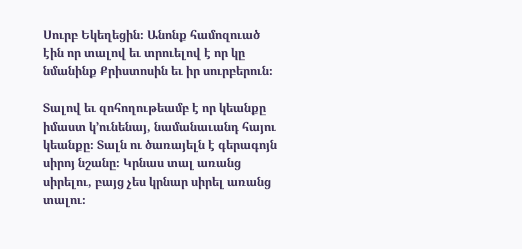Սուրբ Եկեղեցին։ Անոնք համոզուած էին որ տալով եւ տրուելով է որ կը նմանինք Քրիստոսին եւ իր սուրբերուն։

Տալով եւ զոհողութեամբ է որ կեանքը իմաստ կ’ունենայ, նամանաւանդ հայու կեանքը։ Տալն ու ծառայելն է գերագոյն սիրոյ նշանը։ Կրնաս տալ առանց սիրելու, բայց չես կրնար սիրել առանց տալու։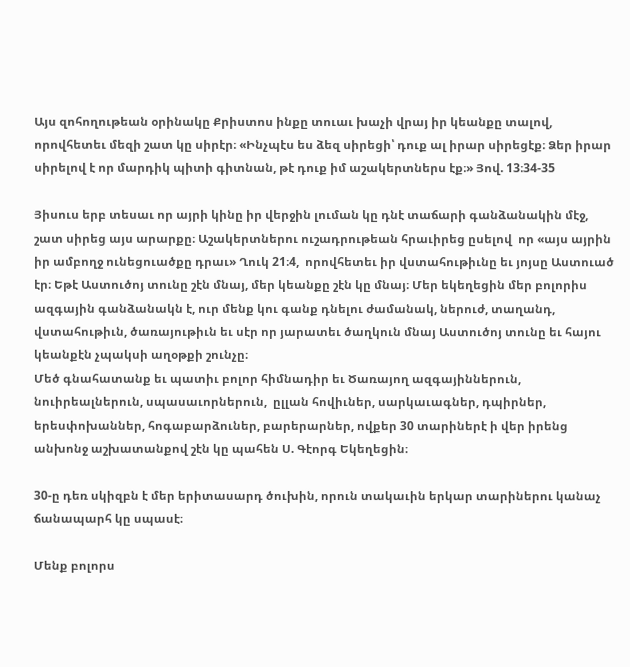Այս զոհողութեան օրինակը Քրիստոս ինքը տուաւ խաչի վրայ իր կեանքը տալով, որովհետեւ մեզի շատ կը սիրէր։ «Ինչպէս ես ձեզ սիրեցի՝ դուք ալ իրար սիրեցէք։ Ձեր իրար սիրելով է որ մարդիկ պիտի գիտնան, թէ դուք իմ աշակերտներս էք։» Յով. 13։34-35

Յիսուս երբ տեսաւ որ այրի կինը իր վերջին լուման կը դնէ տաճարի գանձանակին մէջ,  շատ սիրեց այս արարքը։ Աշակերտներու ուշադրութեան հրաւիրեց ըսելով  որ «այս այրին իր ամբողջ ունեցուածքը դրաւ» Ղուկ 21։4,  որովհետեւ իր վստահութիւնը եւ յոյսը Աստուած էր։ Եթէ Աստուծոյ տունը շէն մնայ, մեր կեանքը շէն կը մնայ։ Մեր եկեղեցին մեր բոլորիս ազգային գանձանակն է, ուր մենք կու գանք դնելու ժամանակ, ներուժ, տաղանդ, վստահութիւն, ծառայութիւն եւ սէր որ յարատեւ ծաղկուն մնայ Աստուծոյ տունը եւ հայու կեանքէն չպակսի աղօթքի շունչը։
Մեծ գնահատանք եւ պատիւ բոլոր հիմնադիր եւ Ծառայող ազգայիններուն, նուիրեալներուն, սպասաւորներուն,  ըլլան հովիւներ, սարկաւագներ, դպիրներ, երեսփոխաններ, հոգաբարձուներ, բարերարներ, ովքեր 30 տարիներէ ի վեր իրենց անխոնջ աշխատանքով շէն կը պահեն Ս. Գէորգ Եկեղեցին։

30-ը դեռ սկիզբն է մեր երիտասարդ ծուխին, որուն տակաւին երկար տարիներու կանաչ ճանապարհ կը սպասէ։

Մենք բոլորս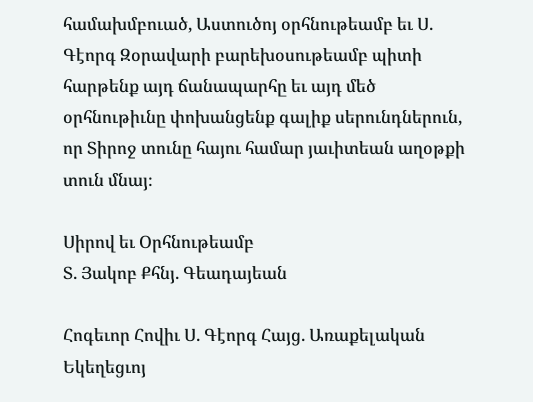համախմբուած, Աստուծոյ օրհնութեամբ եւ Ս. Գէորգ Զօրավարի բարեխօսութեամբ պիտի հարթենք այդ ճանապարհը եւ այդ մեծ օրհնութիւնը փոխանցենք գալիք սերունդներուն, որ Տիրոջ տունը հայու համար յաւիտեան աղօթքի տուն մնայ։

Սիրով եւ Օրհնութեամբ
Տ. Յակոբ Քհնյ. Գեադայեան

Հոգեւոր Հովիւ Ս. Գէորգ Հայց. Առաքելական Եկեղեցւոյ